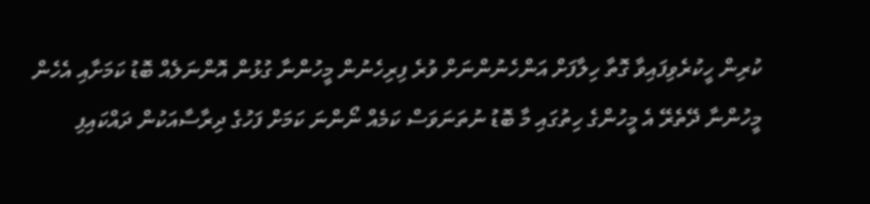ކުރިން ހީކުރެވިފައިވާ ގޮތާ ހިލާފަށް އަންހެނުންނަށް ވުރެ ފިރިހެނުން މީހުންނާ ގުޅުން އޮންނަލެއް ބޮޑު ކަމަށާއި އެހެން މީހުންނާ ދޭތެރޭ އެ މީހުންގެ ހިތުގައި މާ ބޮޑު ނުތަނަވަސް ކަމެއް ނޯންނަ ކަމަށް ފަހުގެ ދިރާސާއަކުން ދައްކައިފި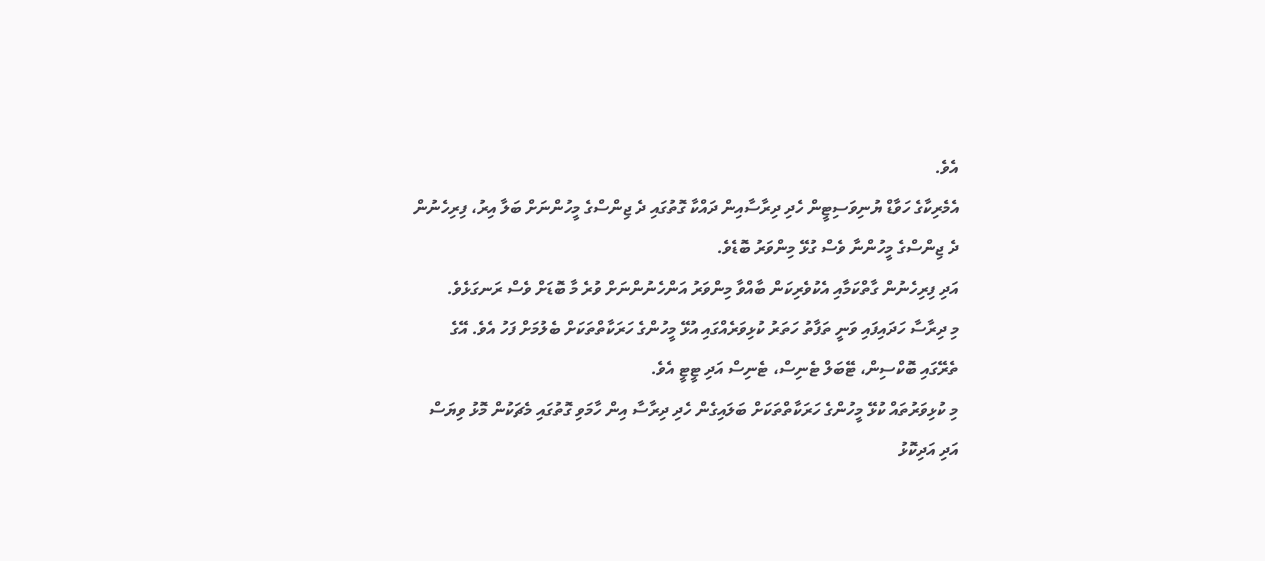އެވެ.
އެމެރިކާގެ ހަވާޑް ޔުނިވަސިޓީން ހެދި ދިރާސާއިން ދައްކާ ގޮތުގައި ދެ ޖިންސްގެ މީހުންނަށް ބަލާ އިރު، ފިރިހެނުން ދެ ޖިންސްގެ މީހުންނާ ވެސް ގުޅޭ މިންވަރު ބޮޑެވެ.
އަދި ފިރިހެނުން ގާތްކަމާއި އެކުވެރިކަން ބާއްވާ މިންވަރު އަންހެނުންނަށް ވުރެ މާ ބޮޑަށް ވެސް ރަނގަޅެވެ.
މި ދިރާސާ ހަދައިފައި ވަނީ ތަފާތު ހަތަރު ކުޅިވަރެއްގައި އުޅޭ މީހުންގެ ހަރަކާތްތަކަށް ބެލުމަށް ފަހު އެވެ. އޭގެ ތެރޭގައި ބޮކްސިން، ޓޭބަލް ޓެނިސް، ޓެނިސް އަދި ޓީޓީ އެވެ.
މި ކުޅިވަރުތައް ކުޅޭ މީހުންގެ ހަރަކާތްތަކަށް ބަލައިގެން ހެދި ދިރާސާ އިން ހާމަވި ގޮތުގައި މެޗަކުން މޮޅު ވިޔަސް އަދި އަދިކޮޅު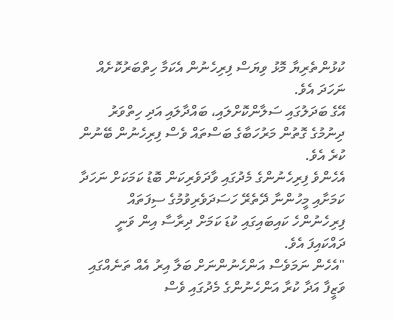ކުޅުންތެރިޔާ މޮޅު ވިޔަސް ފިރިހެނުން އެކަމާ ހިތްބަރުކޮށެއް ނަހަދަ އެވެ.
އޭގެ ބަދަލުގައި ސަލާންކޮށްލައި، ބައްދާލައި އަދި ހިތްވަރު ދިނުމުގެ ގޮތުން މަރުހަބާގެ ބަސްތައް ވެސް ފިރިހެނުން ބޭނުން ކުރެ އެވެ.
އެހެންވެ ފިރިހެނުންގެ މެދުގައި ވާދަވެރިކަން ބޮޑު ކަމަކަށް ނަހަދާ ކަމަށާއި މީހުންނާ ދޭތެރޭ ހަސަދަވެރިވުމުގެ ސިފަތައް ފިރިހެނުންހެ ކައިބައިގައި ކުޑަ ކަމަށް ދިރާސާ އިން ވަނީ ދައްކައިފަ އެވެ.
"އެހެން ނަމަވެސް އަންހެނުންނަށް ބަލާ އިރު އެއް ތަނެއްގައި ވަޒީފާ އަދާ ކުރާ އަންހެނުންގެ މެދުގައި ވެސް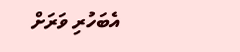އެބަހުރި ވަރަށް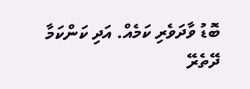ބޮޑު ވާދަވެރި ކަމެއް. އަދި ކަންކަމާ ދޭތެރޭ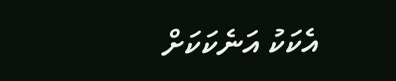އެކަކު އަނެކަކަށް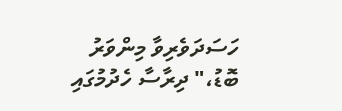ހަސަދަވެރިވާ މިންވަރު ބޮޑު،" ދިރާސާ ހެދުމުގައި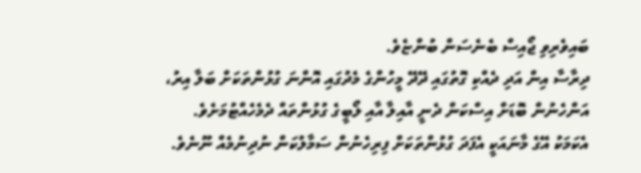ބައިވެރިވި ޖޯއިސް ބެނެސަން ބުންޏެވެ.
ދިރާސާ އިން އަދި ދެއްކި ގޮތުގައި ދޭދޭ މީހުންގެ މެދުގައި އޮންނަ ގުޅުންތަކަށް ބަލާ އިރު، އަންހެނުން ބޮޑަށް އިސްކަން ދެނީ އާއިލާ އާއި ލޯބީގެ ގުޅުންތައް ދެމެހެއްޓުމަށެވެ.
އެކަމަކު އޭގެ މާނައަކީ އެފަދަ ގުޅުންތަކަށް ފިރިހެނުން ސަމާލުކަން ނުދިނުމެއް ނޫނެވެ.